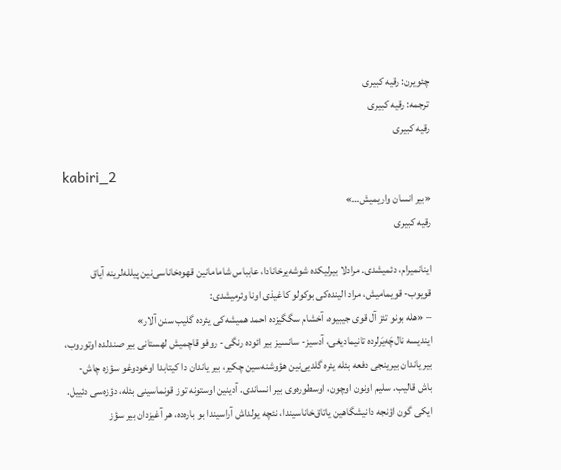چئویرن: رقیه کبیری
ترجمه: رقیه کبیری
رقیه کبیری

kabiri_2
«بیر انسان واریمیش…»
رقیه کبیری

اینانمیرام، دئمیشدی. مرادلا بیرلیکده شوشه‌یر‌خانادا، عابباس شامامانین قهوه‌خاناسی‌نین پیلله‌لرینه آیاق قویوب- قویمامیش، مراد الینده‌کی بوکولو کاغیذی اونا وئرمیشدی:
– «هله بونو تئز آل قوی جیبیوه، آخشام سگگیزده احمد همیشه‌کی یئرده گلیب سنن آلار»
ایندیسه نال‌چَه‌یَرلرده تانیمادیغی، آدسیز- سانسیز بیر ائوده رنگی- روفو قاچمیش لهستانی بیر صندلده اوتوروب، بیر یاندان بیرینجی دفعه بئله یئره گلدیی‌نین هؤوشنه‌سین چکیر، بیر یاندان دا کیتابدا اوخودوغو سؤزه چاش- باش قالیب. سلیم اونون اوچون، اوسطوره‌وی بیر انساندی. آدینین اوستونه توز قونماسینی بئله، دؤزه‌سی دئییل. ایکی گون اؤنجه دانیشگاهین یاتاق‌خاناسیندا، نئچه یولداش آراسیندا بو باره‌ده، هر آغیزدان بیر سؤز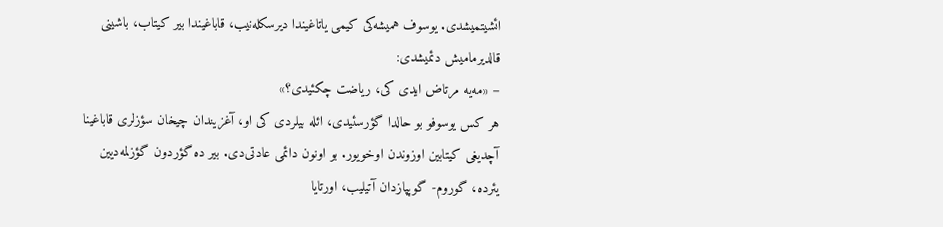ائشیتمیشدی. یوسوف همیشه‌کی کیمی یاتاغیندا دیرسکله‌نیب، قاباغیندا بیر کیتاب، باشینی قالدیرمامیش دئمیشدی:
– «مه‌یه مرتاض ‌ایدی کی، ریاضت چکئیدی؟»
هر کس یوسوفو بو حالدا گؤرسئیدی، ائله بیلردی کی او، آغزیندان چیخان سؤزلری قاباغینا آچدیغی کیتابین اوزوندن اوخویور. بو اونون دائمی عادتی‌دی‌. بیر ده گؤردون گؤزلمه‌دیین یئرده، گوروم- گوپپازدان آتیلیب، اورتایا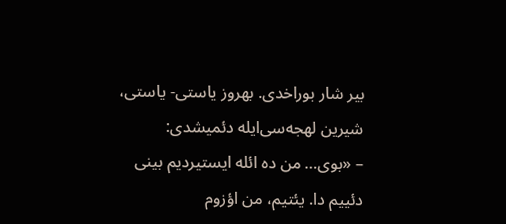بیر شار بوراخدی. بهروز یاستی- یاستی، شیرین لهجه‌سی‌ایله دئمیشدی:
– «بوی… من ده ائله ایستیردیم بینی دئییم دا. یئتیم، من اؤزوم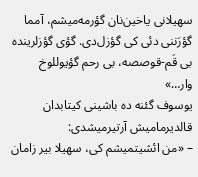سهیلانی یاخین‌نان گؤرمه‌میشم، آمما گؤرَننی دئی کی گؤزل‌دی. گؤی گؤزلرینده بی قَم-قوصصه، بی رحم گؤیوللوخ وار…»
یوسوف گئنه ده باشینی کیتابدان قالدیرمامیش آرتیرمیشدی:
– «من ائشیتمیشم کی، سهیلا بیر زامان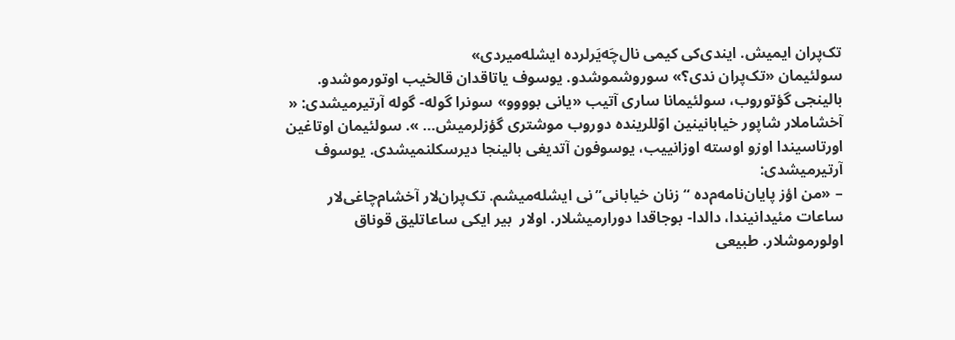تک‌پران ایمیش. ایندی‌کی کیمی نال‌چَه‌یَرلرده ایشله‌میردی»
سولئیمان «تک‌پران ندی؟» سوروشموشدو. یوسوف یاتاقدان قالخیب اوتورموشدو. بالینجی گؤتوروب، سولئیمانا ساری آتیب «یانی بوووو» سونرا گوله- گوله آرتیرمیشدی: « آخشاملار شاپور خیابانینین اوّللرینده دوروب موشتری گؤزلرمیش… ». سولئیمان اوتاغین اورتاسیندا اوزو اوسته اوزانییب، یوسوفون آتدیغی بالینجا دیرسکلنمیشدی. یوسوف آرتیرمیشدی:
– «من اؤز پایان‌نامه‌م‌ده “زنان خیابانی”نی ایشله‌میشم. تک‌پران‌لار آخشام‌چاغی‌لار ساعات مئیدانیندا، دالدا- بوجاقدا دورارمیشلار. اولار  بیر ایکی ساعاتلیق قوناق اولورموشلار. طبیعی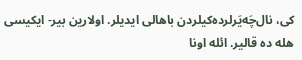کی، نال‌چَه‌یَرلرده‌کیلردن باهالی ‌ایدیلر. اولارین بیر- ایکیسی هله ده قالیر. ائله اونا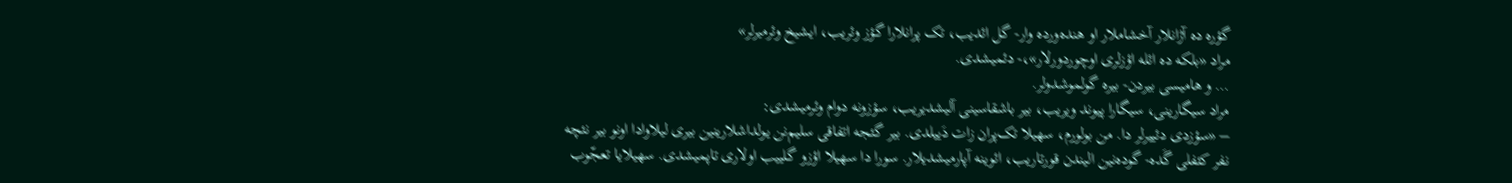گؤره ده آژانلار آخشاملار او هنده‌ورده وار- گل ائدیب، تک پرانلارا گؤز وئریب، ایشیخ وئرمیرلر»
مراد «بلکه ده ائله اؤزلری اوچوردورلار»،- دئمیشدی.
… و هامیسی بیردن- بیره گولموشدولر.
مراد سیگارینی، سیگارا پیوند ویریب، بیر باشقاسینی آلیشدیریب، سؤزونه دوام وئرمیشدی:
– «سؤز‌دی دئییرلر دا. من بولورم، سهیلا تک‌پران زات دَییلدی. بیر گئجه اتفاقی سلیم‌نن یولداشلارینین بیری لیلاوادا اونو بیر نئچه نفر کئفلی گَده- گوده‌نین الیندن قورتاریب، ائوینه آپارمیشدیلار. سورا دا سهیلا اؤزو گلییب اولاری تاپمیشدی. سهیلایا تعجّوب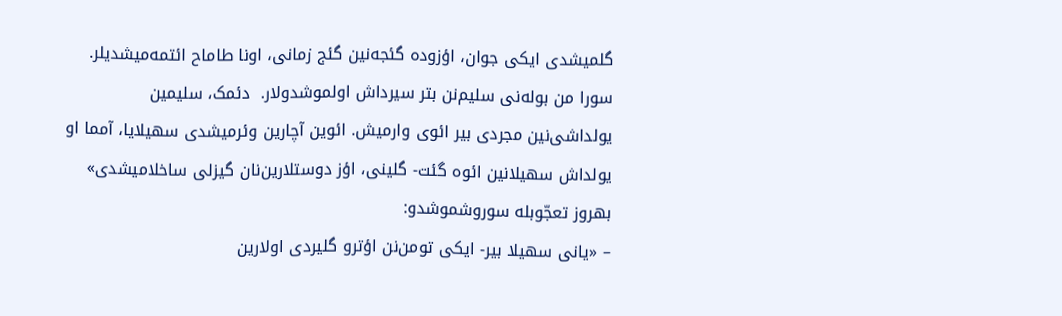گلمیشدی ایکی جوان، اؤزوده گئجه‌نین گئج زمانی، اونا طاماح ائتمه‌میشدیلر. سورا من بوله‌نی سلیم‌نن بتر سیرداش اولموشدولار.  دئمک، سلیمین یولداشی‌نین مجردی بیر ائوی وارمیش. ائوین آچارین وئرمیشدی سهیلایا، آمما او یولداش سهیلانین ائوه گئت- گلینی، اؤز دوستلارین‌نان گیزلی ساخلامیشدی»
بهروز تعجّوبله سوروشموشدو:
– «یانی سهیلا بیر- ایکی تومن‌نن اؤترو گلیردی اولارین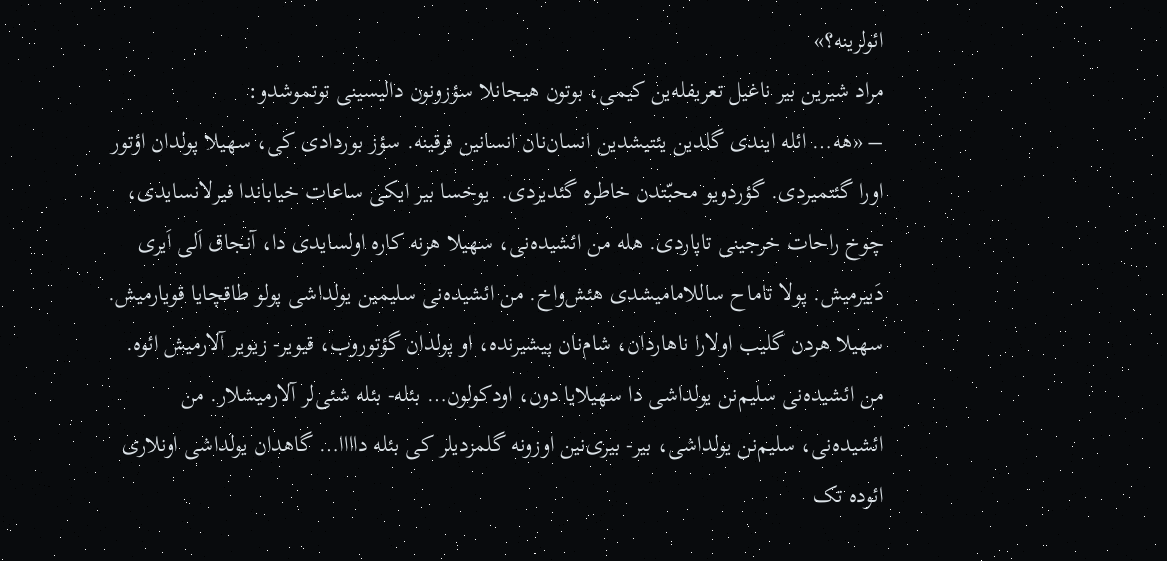ائولرینه؟»
مراد شیرین بیر ناغیل تعریفله‌ین کیمی، بوتون هیجانلا سؤزونون دالیسینی توتموشدو:
– «هه… ائله ایندی گلدین یئتیشدین انسان‌نان انسانین فرقینه. سؤز بوردادی کی، سهیلا پولدان اؤتور اورا گئتمیردی. گؤردویو محبّتدن خاطره گئدیردی.  یوخسا بیر ایکی ساعات خیاباندا فیرلانسایدی، چوخ راحات خرجینی تاپاردی. هله من ائشیده‌نی، سهیلا هرنه کاره اولسایدی دا، آنجاق اَلی اَیری دَییرمیش. پولا تاماح ساللامامیشدی هئش‌واخ. من ائشیده‌نی سلیمین یولداشی پولو طاقچایا قویارمیش. سهیلا هردن گلیب اولارا ناهاردان، شام‌نان پیشیرنده، او پولدان گؤتوروب، قیویر- زیویر آلارمیش ائوه. من ائشیده‌نی سلیم‌نن یولداشی دا سهیلایا دون‌، اودکولون‌… بئله- بئله شئی‌لر آلارمیشلار. من ائشیده‌نی، سلیم‌نن یولداشی، بیر- بیری‌نین اوزونه گلمزدیلر کی بئله داااا… گاهدان یولداشی اونلاری ائوده تک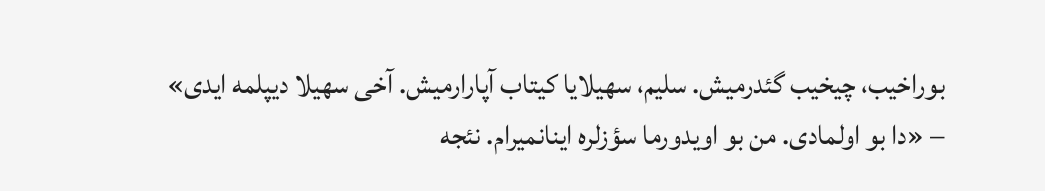بوراخیب، چیخیب گئدرمیش. سلیم، سهیلایا کیتاب آپارارمیش. آخی سهیلا دیپلمه‌ ایدی»
– «دا بو اولمادی. من بو اویدورما سؤزلره اینانمیرام. نئجه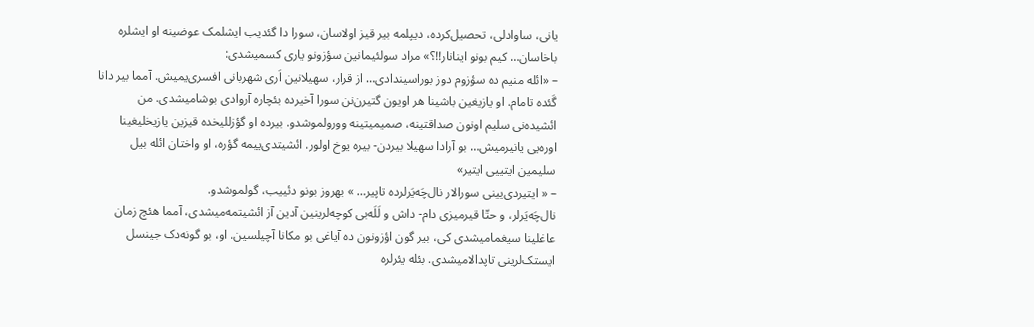یانی، ساوادلی، تحصیل‌کرده، دیپلمه بیر قیز اولاسان، سورا دا گئدیب ایشلمک عوضینه او ایشلره باخاسان… کیم بونو اینانار!!؟» مراد سولئیمانین سؤزونو یاری کسمیشدی:
– «ائله منیم ده سؤزوم دوز بوراسیندادی… از قرار، سهیلانین اَری شهربانی افسری‌یمیش. آمما بیر دانا گَئده تامام. او یازیغین باشینا هر اویون گتیرن‌نن سورا آخیرده بئچاره آروادی بوشامیشدی. من ائشیده‌نی سلیم اونون صداقتینه، صمیمیتینه وورولموشدو. بیرده او گؤزللیخده قیزین یازیخلیغینا اوره‌یی یانیرمیش… بو آرادا سهیلا بیردن- بیره یوخ اولور. ائشیتدی‌ییمه گؤره، او واختان ائله بیل سلیمین ایتییی ایتیر»
– « ایتیردی‌یینی سورالار نال‌چَه‌یَرلرده تاپیر… » بهروز بونو دئییب، گولموشدو.
نال‌چَه‌یَرلر، و حتّا قیرمیزی دام- داش و لَلَه‌بی کوچه‌لرینین آدین آز ائشیتمه‌میشدی، آمما هئچ زمان عاغلینا سیغمامیشدی کی، بیر گون اؤزونون ده آیاغی بو مکانا آچیلسین. او، بو گونه‌دک جینسل ایستک‌لرینی تاپدالامیشدی. بئله یئرلره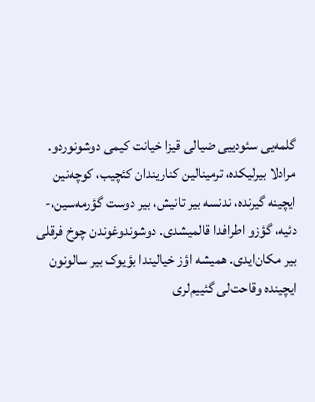گلمه‌یی سئودییی ضیالی قیزا خیانت کیمی دوشونوردو. مرادلا بیرلیکده، ترمینالین کناریندان کئچیب، کوچه‌نین ایچینه گیرنده، ندنسه بیر تانیش، بیر دوست گؤرمه‌سین،- دئیه، گؤزو اطرافدا قالمیشدی. دوشوندوغوندن چوخ فرقلی بیر مکان‌ایدی. همیشه اؤز خیالیندا بؤیوک بیر سالونون ایچینده وقاحت‌لی گئییم‌لری‌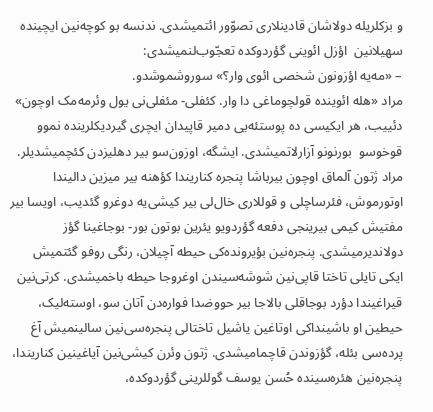و بز‌کلریله دولاشان قادینلاری تصوّور ائتمیشدی. ندنسه بو کوچه‌نین ایچینده سهیلانین  اؤزل ائوینی گؤردوکده تعجّوب‌لنمیشدی:
– «مه‌یه اؤزونون شخصی ائوی وار؟» سوروشموشدو.
مراد «هله ائوینده قولچوماغی دا وار. کئفلی- مئفلی‌نی یول وئرمه‌مک اوچون» دئییب، هر ایکیسی ده پوستئه‌یی دمیر قاپیدان ایچری گیردیکلرینده نموو قوخوسو  بورنونو آزارلاتمیشدی. ایشگه، اوزون‌سو بیر دهلیزدن کئچمیشدیلر. مراد ژتون آلماق اوچون بیرباشا پنجره کناریندا کؤهنه بیر میزین دالیندا اوتورموش، فئرساچلی و قوللاری خال‌لی بیر کیشی‌‌یه دوغرو گئدیب، اویسا بیر مفتیش کیمی بیرینجی دفعه گؤردویو یئرین بوتون بور- بوجاغینا گؤز دولاندیرمیشدی. پنجره‌نین بؤیرونده‌کی حیطه آچیلان، رنگی روفو گئتمیش ایکی تایلی تاختا قاپی‌نین شوشه‌سیندن اوغروجا حیطه باخمیشدی. کرتی‌نین قیراغیندا دؤرد بوجاقلی بالاجا بیر حووضدا فواره‌دن آتان سو، اوسته‌لیک، حیطین او باشینداکی اوتاغین یاشیل تاختالی پنجره‌سی‌نین سالینمیش آغ پرده‌سی بئله، گؤزوندن قاچمامیشدی. ژتون وئرن کیشی‌نین آیاغینین کناریندا، پنجره‌نین هئره‌سینده حُسن یوسف گوللرینی گؤردوکده،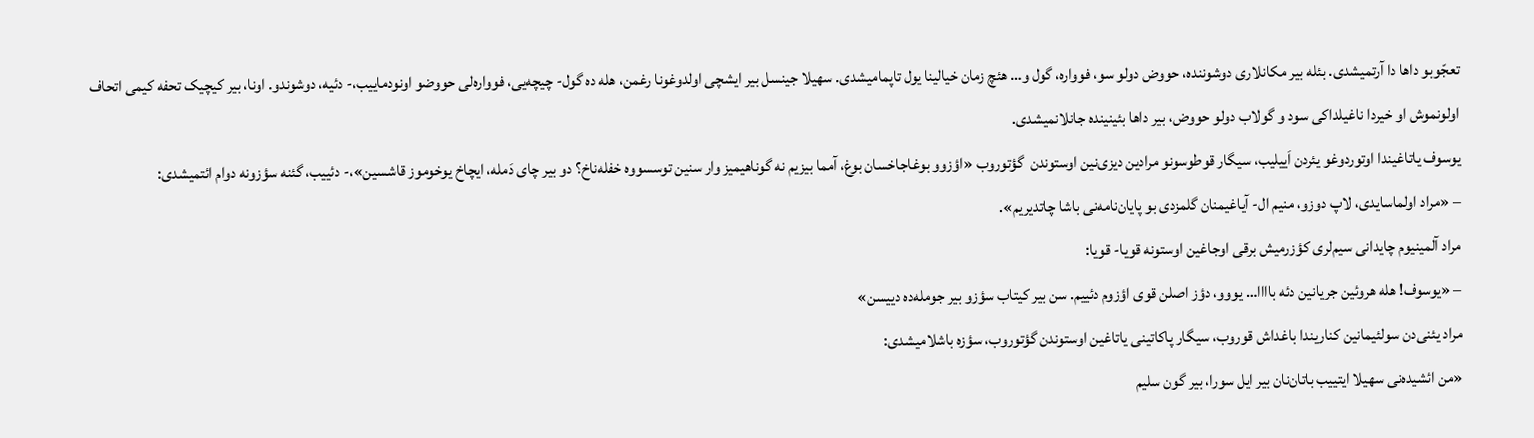تعجّوبو داها دا آرتمیشدی. بئله بیر مکانلاری دوشوننده، حووض دولو سو، فوواره، گول و… هئچ زمان خیالینا یول تاپمامیشدی. سهیلا جینسل بیر ایشچی اولدوغونا رغمن، هله ده گول- چیچه‌یی، فوواره‌لی حووضو اونودماییب،- دئیه، دوشوندو. اونا، بیر کیچیک تحفه کیمی اتحاف اولونموش او خیردا ناغیلداکی سود و گولاب دولو حووض، بیر داها بئینینده جانلانمیشدی.
یوسوف یاتاغیندا اوتوردوغو یئردن اَییلیب، سیگار قوطوسونو مرادین دیزی‌نین اوستوندن  گؤتوروب «اؤزوو بوغاجاخسان بوغ، آمما بیزیم نه گوناهیمیز وار سنین توسسووه خفله‌ناخ؟ دو بیر چای دَمله، ایچاخ یوخوموز قاشسین»،- دئییب، گئنه سؤزونه دوام ائتمیشدی:
– «مراد اولماسایدی، لاپ دوزو، منیم ال- آیاغیمنان گلمزدی بو پایان‌نامه‌نی باشا چاتدیریم».
مراد آلمینیوم چایدانی سیم‌لری کؤزرمیش برقی اوجاغین اوستونه قویا- قویا:
– «یوسوف! هله هروئین جریانین دئه باااا… یووو، دؤز اصلن قوی اؤزوم دئییم. سن بیر کیتاب سؤزو بیر جومله‌ده دییسن»
مراد یئنی‌دن سولئیمانین کناریندا باغداش قوروب، سیگار پاکاتینی یاتاغین اوستوندن گؤتوروب، سؤزه باشلامیشدی:
«من ائشیده‌نی سهیلا ایتییب باتان‌نان بیر ایل سورا، بیر گون سلیم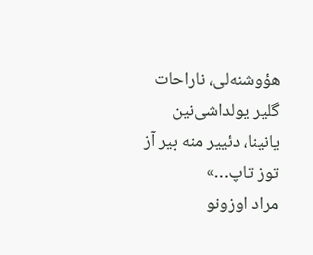هؤوشنه‌لی، ناراحات گلیر یولداشی‌نین یانینا، دئییر منه بیر آز توز تاپ…»
مراد اوزونو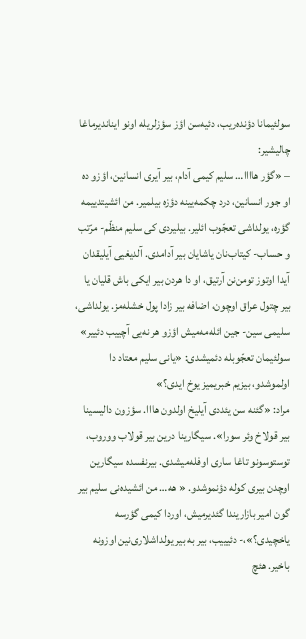سولئیمانا دؤنده‌ریب، دئیه‌سن اؤز سؤزلریله اونو ایناندیرماغا چالیشیر:
– «گؤر هاااا… سلیم کیمی آدام، بیر آیری انسانین، اؤزو ده او جور انسانین، درد چکمه‌یینه دؤزه بیلمیر. من ائشیتدییمه گؤره، یولداشی تعجّوب ائلیر. بیلیردی کی سلیم منظّم- مرّتب و حساب- کیتاب‌نان یاشایان بیر آدامدی. آلدیغیی آیلیقدان آیدا اوتوز تومن‌نن آرتیق، او دا هردن بیر ایکی باش قلیان یا بیر چتول عراق اوچون، اضافه بیر زادا پول خشله‌مز. یولداشی، سلیمی سین- جین ائله‌مه‌میش اؤزو هر نه‌یی آچییب دئییر»
سولئیمان تعجّوبله دئمیشدی: «یانی سلیم معتاد دا اولموشدو، بیزیم خبریمیز یوخ ایدی؟»
مراد: «گئنه سن یئددی آیلیخ اولدون هااا. سؤزون دالیسینا بیر قولاخ وئر سورا». سیگارینا درین بیر قولاب ووروب، توستوسونو تاغا ساری اوفله‌میشدی. بیرنفسده سیگارین اوچدن بیری کوله دؤنموشدو. « هه… من ائشیده‌نی سلیم بیر گون امیر بازاریندا گئدیرمیش، اوردا کیمی گؤرسه یاخچیدی؟»،- دئیییب، بیر به بیر یولداشلاری‌نین اوزونه باخیر. هئچ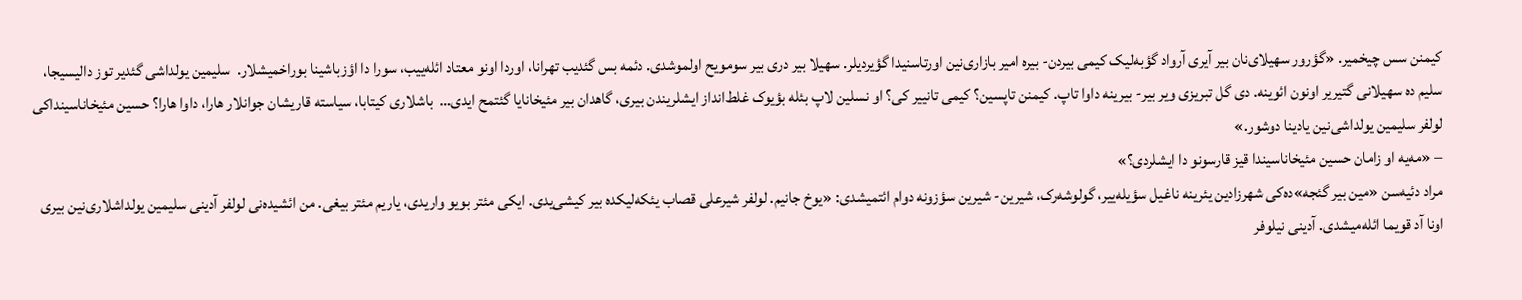کیمنن سس چیخمیر. «گؤرور سهیلای‌نان بیر آیری آرواد گؤبه‌لیک کیمی بیردن- بیره امیر بازاری‌نین اورتاسنیدا گؤیردیلر. سهیلا بیر دری بیر سومویح اولموشدی. دئمه بس گئدیب تهرانا، اوردا اونو معتاد ائله‌ییب، سورا دا اؤزباشینا بوراخمیشلار.  سلیمین یولداشی گئدیر توز دالیسیجا، سلیم ده سهیلانی گتیریر اونون ائوینه. دی گل تبریزی ویر بیر- بیرینه داوا تاپ. کیمنن تاپسین؟ کیمی تانییر کی؟ او نسلین لاپ بئله بؤیوک غلط‌انداز ایشلریندن بیری، گاهدان بیر مئیخانایا گئتمح ایدی…  باشلاری کیتابا، سیاسته قاریشان جوانلار هارا، داوا هارا؟ حسین مئیخاناسینداکی لولفر سلیمین یولداشی‌نین یادینا دوشور.»
– «مه‌یه او زامان حسین مئیخاناسیندا قیز قارسونو دا ایشلردی؟»
مراد دئیه‌سن «مین بیر گئجه»ده‌کی شهرزادین یئرینه ناغیل سؤیله‌ییر، گولوشه‌رک، شیرین- شیرین سؤزونه دوام ائتمیشدی: «یوخ جانیم. لولفر شیرعلی قصاب یئکه‌لیکده بیر کیشی‌یدی. ایکی مئتر بویو واریدی، یاریم مئتر بیغی. من ائشیده‌نی لولفر آدینی سلیمین یولداشلاری‌نین بیری اونا آد قویما ائله‌میشدی. آدینی نیلوفر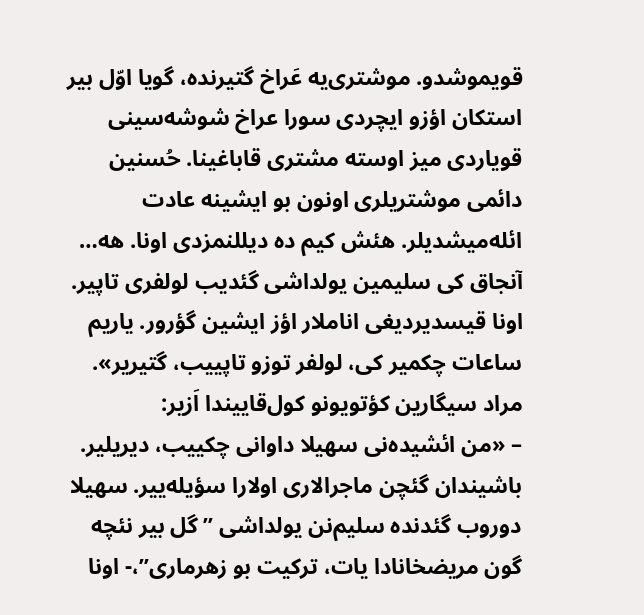قویموشدو. موشتری‌یه عَراخ گتیرنده، گویا اوّل بیر استکان اؤزو ایچردی سورا عراخ شوشه‌سینی قویاردی میز اوسته مشتری قاباغینا. حُسنین دائمی موشتریلری اونون بو ایشینه عادت ائله‌میشدیلر. هئش کیم ده دیللنمزدی اونا. هه… آنجاق کی سلیمین یولداشی گئدیب لولفری تاپیر. اونا قیسدیردیغی اناملار اؤز ایشین گؤرور. یاریم ساعات چکمیر کی، لولفر توزو تاپییب، گتیریر».
مراد سیگارین کؤتویونو کول‌قاییندا اَزیر:
– «من ائشیده‌نی سهیلا داوانی چکییب، دیریلیر. باشیندان گئچن ماجرالاری اولارا سؤیله‌ییر. سهیلا دوروب گئدنده سلیم‌نن یولداشی ” گل بیر نئچه گون مریضخانادا یات، ترکیت بو زهرماری”،- اونا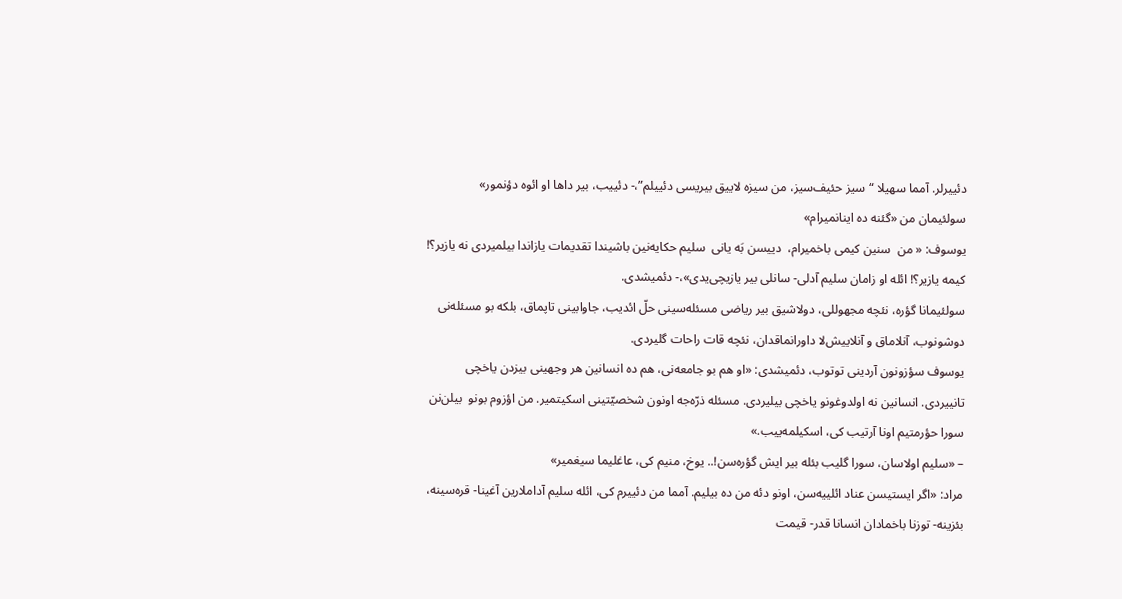دئییرلر. آمما سهیلا “سیز حئیف‌سیز، من سیزه لاییق بیریسی دئییلم”،- دئییب، بیر داها او ائوه دؤنمور»
سولئیمان من «گئنه ده اینانمیرام»
یوسوف: « من  سنین کیمی باخمیرام،  دییسن بَه یانی  سلیم حکایه‌نین باشیندا تقدیمات یازاندا بیلمیردی نه یازیر؟! کیمه یازیر؟! ائله او زامان سلیم آدلی- سانلی بیر یازیچی‌یدی»،- دئمیشدی.
سولئیمانا گؤره، نئچه مجهوللی، دولاشیق بیر ریاضی مسئله‌سینی حلّ ائدیب، جاوابینی تاپماق، بلکه بو مسئله‌نی دوشونوب، آنلاماق و آنلاییش‌لا داورانماقدان، نئچه قات راحات گلیردی.
یوسوف سؤزونون آردینی توتوب، دئمیشدی: «او هم بو جامعه‌نی، هم ده انسانین هر وجهینی بیزدن یاخچی تانییردی. انسانین نه اولدوغونو یاخچی بیلیردی. مسئله ذرّه‌جه اونون شخصیّتینی اسکیتمیر. من اؤزوم بونو  بیلن‌نن سورا حؤرمتیم اونا آرتیب کی، اسکیلمه‌ییب.»
– «سلیم اولاسان، سورا گلیب بئله بیر ایش گؤره‌سن!.. یوخ، منیم کی، عاغلیما سیغمیر»
مراد: «اگر ایستیسن عناد ائلییه‌سن، اونو دئه من ده بیلیم. آمما من دئییرم کی، ائله سلیم آداملارین آغینا- قره‌سینه، بئزینه- توزنا باخمادان انسانا قدر- قیمت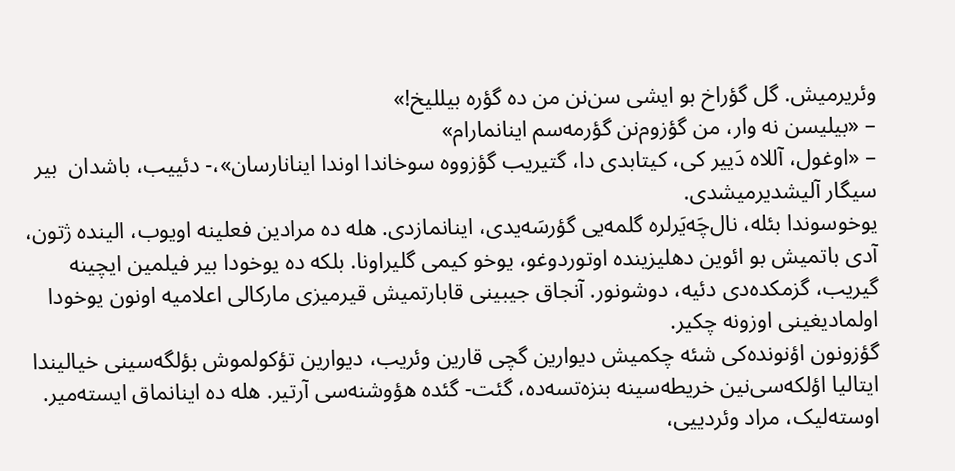وئریرمیش. گل گؤراخ بو ایشی سن‌نن من ده گؤره بیللیخ!»
– «بیلیسن نه وار، من گؤزوم‌نن گؤرمه‌سم اینانمارام»
– «اوغول، آللاه دَییر کی، کیتابدی دا، گتیریب گؤزووه سوخاندا اوندا اینانارسان»،- دئییب، باشدان  بیر سیگار آلیشدیرمیشدی.
یوخوسوندا بئله، نال‌چَه‌یَرلره گلمه‌یی گؤرسَه‌یدی، اینانمازدی. هله ده مرادین فعلینه اویوب، الینده ژتون، آدی باتمیش بو ائوین دهلیزینده اوتوردوغو، یوخو کیمی گلیراونا. بلکه ده یوخودا بیر فیلمین ایچینه گیریب، گزمکده‌دی دئیه، دوشونور. آنجاق جیبینی قابارتمیش قیرمیزی مارکالی اعلامیه اونون یوخودا اولمادیغینی اوزونه چکیر.
گؤزونون اؤنونده‌کی شئه چکمیش دیوارین گچی قارین وئریب، دیوارین تؤکولموش بؤلگه‌سینی خیالیندا ایتالیا اؤلکه‌سی‌نین خریطه‌سینه بنزه‌تسه‌ده، گئت- گئده هؤوشنه‌سی آرتیر. هله ده اینانماق ایسته‌میر. اوسته‌لیک، مراد وئردییی،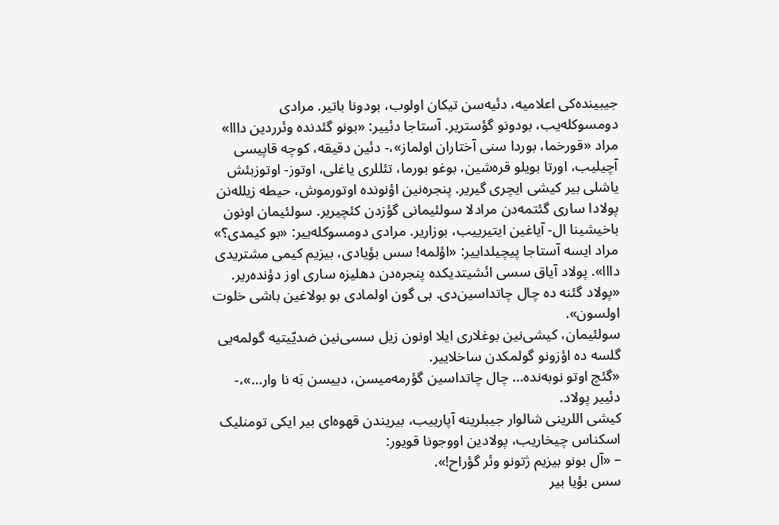جیبینده‌کی اعلامیه، دئیه‌سن تیکان اولوب، بودونا باتیر. مرادی دومسوکله‌یب، بودونو گؤستریر. آستاجا دئییر: «بونو گئدنده وئرردین دااا»
مراد «قورخما، بوردا سنی آختاران اولماز»،- دئین دقیقه، کوچه قاپیسی آچیلیب، اورتا بویلو قره‌شین، بوغو بورما، تئللری یاغلی، اوتوز- اوتوزبئش یاشلی بیر کیشی ایچری گیریر. پنجره‌نین اؤنونده اوتورموش، حیطه زیلله‌نن پولادا ساری گئتمه‌دن مرادلا سولئیمانی گؤزدن کئچیریر. سولئیمان اونون باخیشینا ال- آیاغین ایتیرییب، بوزاریر. مرادی دومسوکله‌ییر: «بو کیمدی؟» مراد ایسه آستاجا پیچیلداییر: «اؤلمه! سس بؤیادی، بیزیم کیمی مشتریدی دااا». پولاد آیاق سسی ائشیتدیکده پنجره‌دن دهلیزه ساری اوز دؤنده‌ریر.
«پولاد گئنه ده چال چاتداسین‌دی. بی گون اولمادی بو بولاغین باشی خلوت اولسون».
سولئیمان، کیشی‌نین بوغلاری ‌ایلا اونون زیل سسی‌نین ضدیّیتیه گولمه‌یی گلسه‌ ده اؤزونو گولمکدن ساخلاییر.
«گئچ اوتو نوبه‌نده… چال چاتداسین گؤرمه‌میسن، دییسن بَه نا وار…»،- دئییر پولاد.
کیشی اللرینی شالوار جیبلرینه آپارییب، بیریندن قهوه‌ای بیر ایکی تومنلیک اسکناس چیخاریب، پولادین اووجونا قویور:
– «آل بونو بیزیم ژتونو وئر گؤراح!».
سس بؤیا بیر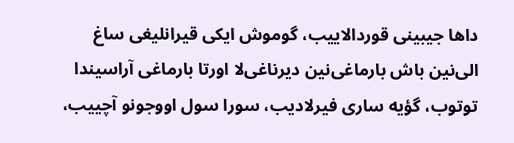داها جیبینی قوردالاییب، گوموش ایکی قیرانلیغی ساغ الی‌نین باش بارماغی‌نین دیرناغی‌لا اورتا بارماغی آراسیندا توتوب، گؤیه ساری فیرلادیب، سورا سول اووجونو آچییب،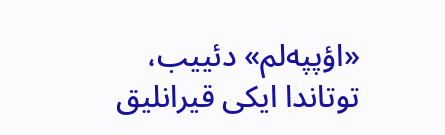«اؤپپه‌لم» دئییب، توتاندا ایکی قیرانلیق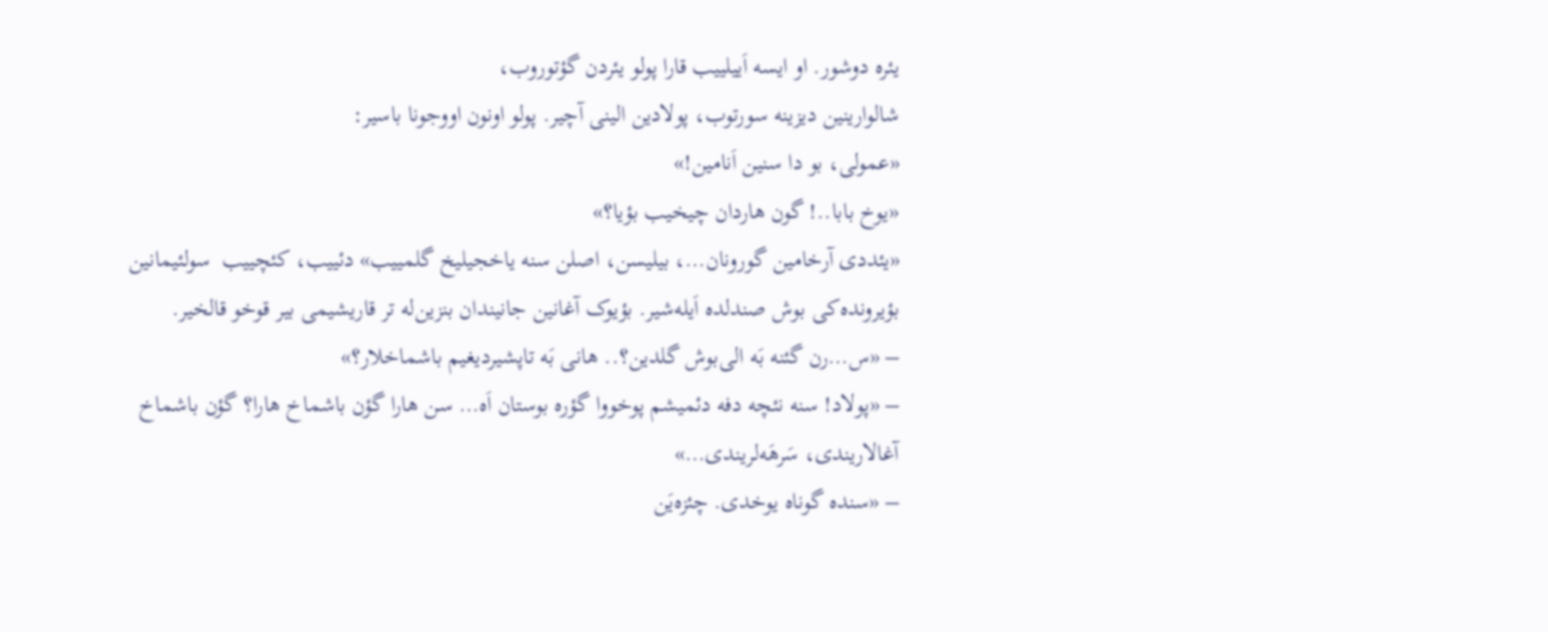یئره دوشور. او ایسه اَییلییب قارا پولو یئردن گؤتوروب،
شالوارینین دیزینه سورتوب، پولادین الینی آچیر. پولو اونون اووجونا باسیر:
«عمولی، بو دا سنین اَنامین!»
«یوخ بابا..! گون هاردان چیخیب بؤیا؟»
«یئددی آرخامین گورونان…، بیلیسن، اصلن سنه یاخجیلیخ گلمییب» دئییب، کئچییب  سولئیمانین بؤیرونده‌کی بوش صندلده اَیله‌شیر. بؤیوک آغانین جانیندان بنزین‌له تر قاریشیمی بیر قوخو قالخیر.
– «س…رن گئنه بَه الی‌بوش گلدین؟.. هانی بَه تاپشیردیغیم باشماخلار؟»
– «پولاد! سنه نئچه دفه دئمیشم پوخووا گؤره بوستان اَه… سن هارا گؤن باشماخ هارا؟ گؤن باشماخ آغالاریندی، سَرهَه‌لریندی…»
– «سنده گوناه یوخدی. چئزه‌یَن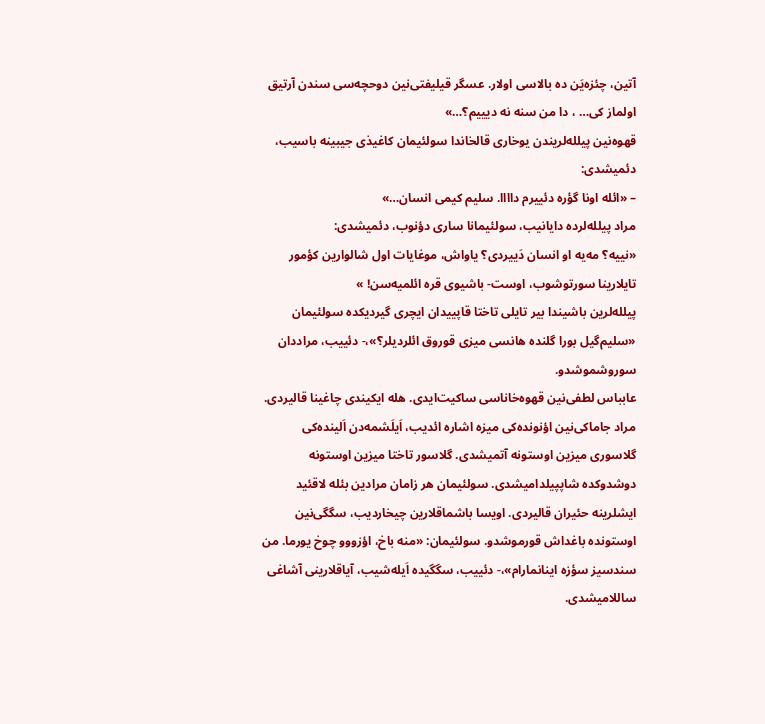آتین، چئزه‌یَن ده بالاسی اولار. عسگر قیلیفتی‌نین دوحچه‌سی سندن آرتیق اولماز کی… ، دا من سنه نه دیییم؟…»
قهوه‌نین پیلله‌لریندن یوخاری قالخاندا سولئیمان کاغیذی جیبینه باسیب، دئمیشدی:
– «ائله اونا گؤره دئییرم داااا. سلیم کیمی انسان…»
مراد پیلله‌لرده دایانیب، سولئیمانا ساری دؤنوب، دئمیشدی:
«نییه؟ مه‌یه او انسان دَییردی؟ یاواش، موغایات اول شالوارین کؤمور تایلارینا سورتوشوب، اوست- باشیوی قره ائلمیه‌سن! »
پیلله‌لرین باشیندا بیر تایلی تاختا قاپییدان ایچری گیردیکده سولئیمان «سلیم‌گیل بورا گلنده هانسی میزی قوروق ائلردیلر؟»،- دئییب، مراددان سوروشموشدو.
عابباس لطفی‌نین قهوه‌خاناسی ساکیت‌ایدی. هله ایکیندی چاغینا قالیردی. مراد جاماکی‌نین اؤنونده‌کی میزه اشاره ائدیب، اَیلَشمه‌دن اَلینده‌کی گلاسوری میزین اوستونه آتمیشدی. گلاسور تاختا میزین اوستونه دوشدوکده شاپپیلدامیشدی. سولئیمان هر زامان مرادین بئله لاقئید ایشلرینه حئیران قالیردی. اویسا باشماقلارین چیخاردیب، سگگی‌نین اوستونده باغداش قورموشدو. سولئیمان: «منه باخ، اؤزووو چوخ یورما. من سندسیز سؤزه اینانمارام»،- دئییب، سگگیده اَیله‌شیب، آیاقلارینی آشاغی ساللامیشدی.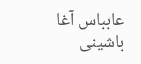عابباس آغا باشینی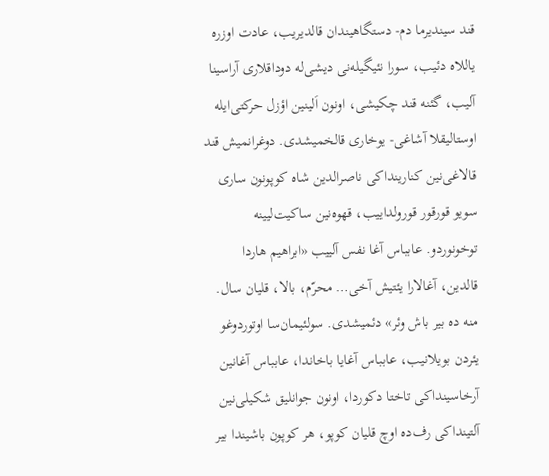قند سیندیرما دم- دستگاهیندان قالدیریب، عادت اوزره‌ یاللاه دئیب، سورا نئیگیله‌نی دیشی‌له دوداقلاری آراسینا آلیب، گئنه قند چکیشی، اونون اَلینین اؤزل حرکتی‌ایله اوستالیقلا آشاغی- یوخاری قالخمیشدی. دوغرانمیش قند قالاغی‌نین کنارینداکی ناصرالدین شاه کوپونون ساری سویو قورقور قورولداییب، قهوه‌نین ساکیت‌لیینه توخونوردو. عابباس آغا نفس آلییب «ابراهیم هاردا قالدین، آغالارا یئتیش آخی… محرّم، بالا، قلیان سال. منه ده بیر باش وئر» دئمیشدی. سولئیمان‌سا اوتوردوغو یئردن بویلانیب، عابباس آغا‌یا باخاندا، عابباس آغانین آرخاسینداکی تاختا دکوردا، اونون جوانلیق شکیلی‌نین آلتینداکی رف‌ده اوچ قلیان کوپو، هر کوپون باشیندا بیر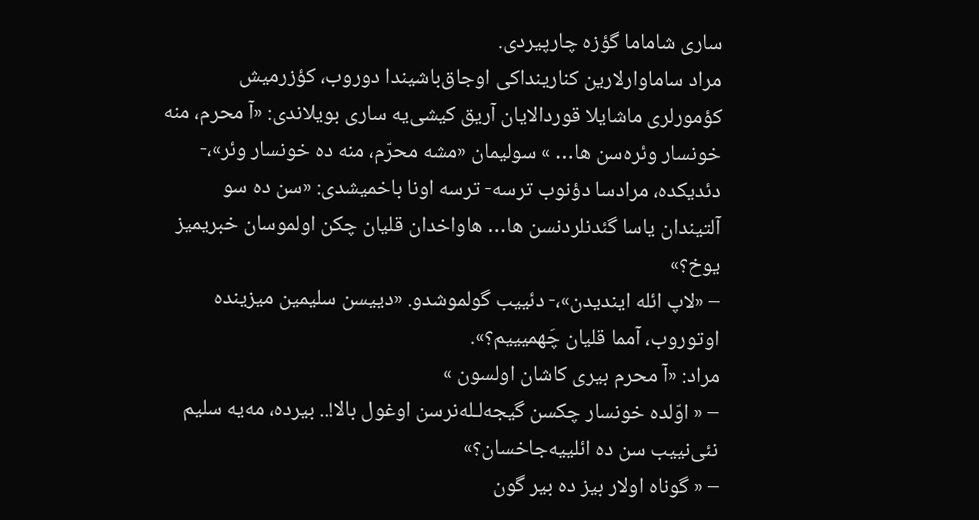ساری شاماما گؤزه چارپیردی.
مراد ساماوارلارین کنارینداکی اوجاق‌باشیندا دوروب، کؤزرمیش کؤمورلری ماشایلا قوردالایان آریق کیشی‌یه ساری بویلاندی: «آ محرم، منه خونسار وئره‌سن ها… » سولیمان «مشه محرّم، منه ده خونسار وئر»،- دئدیکده، مرادسا دؤنوب ترسه- ترسه اونا باخمیشدی: «سن ده سو آلتیندان یاسا گئدنلردنسن ها… هاواخدان قلیان چکن اولموسان خبریمیز یوخ؟»
– «لاپ ائله ایندیدن»،- دئییب گولموشدو. «دییسن سلیمین میزینده اوتوروب، آمما قلیان چَهمیییم؟».
مراد: «آ محرم بیری کاشان اولسون »
– « اوّلده خونسار چکسن گیجه‌لـله‌نرسن اوغول بالا!.. بیرده، مه‌یه سلیم نئی‌نییب سن ده ائلییه‌جاخسان؟»
– « گوناه اولار بیز ده بیر گون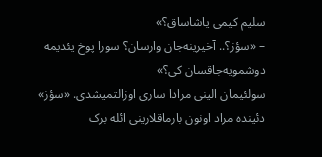سلیم کیمی یاشاساق؟»
– «سؤز؟.. آخیرینه‌جان وارسان؟ سورا پوخ یئدیمه دوشمویه‌جاقسان کی؟»
سولئیمان الینی مرادا ساری اوزالتمیشدی. «سؤز» دئینده مراد اونون بارماقلارینی ائله برک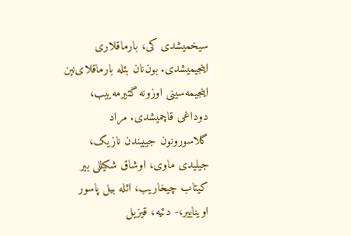سیخمیشدی کی، بارماقلاری اینجیمیشدی. بون‌نان بئله بارماقلای‌نین اینجیمه‌سینی اوزونه گتیرمه‌ییب، دوداغی قاچمیشدی. مراد گلاسورونون جیبیندن نازیک، جیلیدی ماوی، اوشاق شکیللی بیر کیتاب چیخاریب، ائله بیل پاسور اویناییر،- دئیه، قیزیل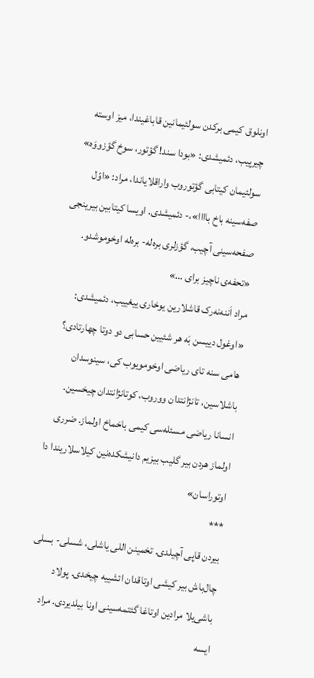اونلوق کیمی برکدن سولئیمانین قاباغیندا، میز اوسته چیرپیب، دئمیشدی: «بودا سند! گؤتور، سوخ گؤزووَه»
سولئیمان کیتابی گؤتوروب واراقلایاندا، مراد: «اوّل صفه‌سینه باخ باااا»،- دئمیشدی. اویسا کیتابین بیرینجی صفحه‌سینی آچیب، گؤزلری بره‌له- بره‌له اوخوموشدو.
«تحفه‌ی ناچیز برای …»
مراد اَننه‌نه‌رک قاشلارین یوخاری ییغییب، دئمیشدی: «اوغول دییسن بَه هر شئیین حسابی دو دوتا چهارتادی؟ هامی سنه تای ریاضی اوخومویوب کی، سینوسدان باشلاسین، تانژانتدان ووروب، کوتانژانتدان چیخسین. انسانا ریاضی مسئله‌سی کیمی باخماخ اولماز. ضرری اولماز هردن بیر گلیب بیزیم دانیشکده‌نین کیلاسلاریندا دا اوتوراسان»
***
بیردن قاپی آچیلدی. تخمینن اللی یاشلی، شسلی- بسلی چال‌باش بیر کیشی اوتاقدان ائشییه چیخدی. پولاد باشی‌یلا مرادین اوتاغا گئتمه‌سینی اونا بیلدیردی. مراد ایسه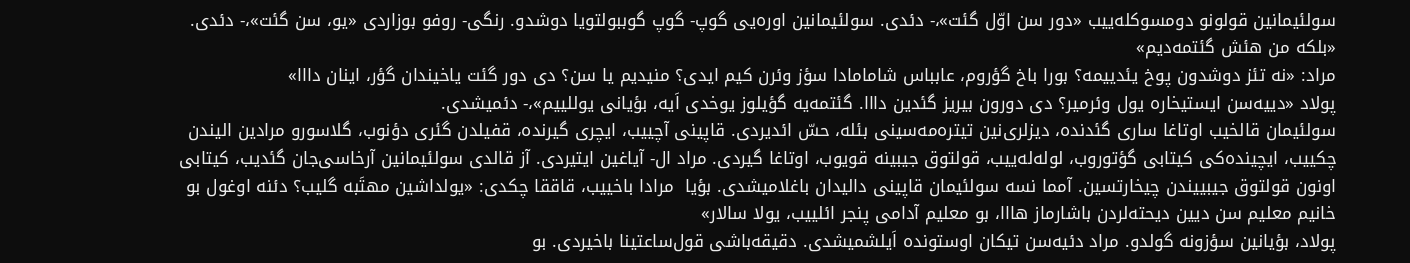سولئیمانین قولونو دومسوکله‌ییب «دور سن اوّل گئت»،- دئدی. سولئیمانین اوره‌یی گوپ- گوپ گوببولتویا دوشدو. رنگی- روفو بوزاردی «یو، سن گئت»،- دئدی. «بلکه من هئش گئتمه‌دیم»
مراد: «نه تئز دوشدون پوخ یئدییمه؟ بورا باخ گؤروم، عابباس شامامادا سؤز وئرن کیم ایدی؟ منیدیم یا سن؟ دی دور گئت یاخیندان گؤر، اینان دااا»
پولاد «دییه‌سن ایستیخاره یول وئرمیر؟ دی دورون بیریز گئدین دااا. گئتمه‌یه گؤیلوز یوخدی اَیه، بؤیانی یوللییم»،- دئمیشدی.
سولئیمان قالخیب اوتاغا ساری گئدنده، دیزلری‌نین تیتره‌مه‌سینی بئله، حسّ ائدیردی. قاپینی آچییب، ایچری گیرنده، قفیلدن گئری دؤنوب، گلاسورو مرادین الیندن چکییب، ایچینده‌کی کیتابی گؤتوروب، لوله‌له‌‌ییب، قولتوق جیبینه قویوب، اوتاغا گیردی. مراد ال- آیاغین ایتیردی. آز قالدی سولئیمانین آرخاسی‌جان گئدیب، کیتابی اونون قولتوق جیبییندن چیخارتسین. آمما نسه سولئیمان قاپینی دالیدان باغلامیشدی. بؤیا  مرادا باخییب، قاققا چکدی: «یولداشین مهتَبه گلیب؟ دئنه اوغول بو خانیم معلیم سن دیین دیحته‌لردن باشارماز هااا، بو معلیم آدامی پنجر ائلییب، یولا سالار»
پولاد، بؤیانین سؤزونه گولدو. مراد دئیه‌سن تیکان اوستونده اَیلشمیشدی. دقیقه‌باشی قول‌ساعتینا باخیردی. بو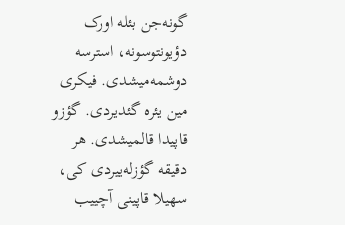گونه‌جن بئله اورک دؤیونتوسونه، استرسه دوشمه‌میشدی. فیکری مین یئره گئدیردی. گؤزو قاپیدا قالمیشدی. هر دقیقه گؤزله‌ییردی کی، سهیلا قاپینی آچییب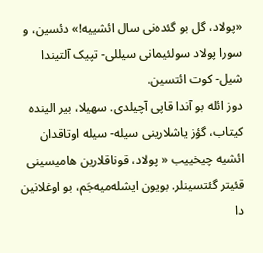«پولاد، گل بو گئده‌نی سال ائشییه!» دئسین، و سورا پولاد سولئیمانی سیللی- تپیک آلتیندا شیل- کوت ائتسین.
دوز ائله بو آندا قاپی آچیلدی. سهیلا، بیر الینده کیتاب، گؤز یاشلارینی سیله- سیله اوتاقدان ائشیه چیخییب « پولاد، قوناقلارین هامیسینی قئیتر گئتسینلر. بویون ایشله‌میه‌جَم، بو اوغلانین دا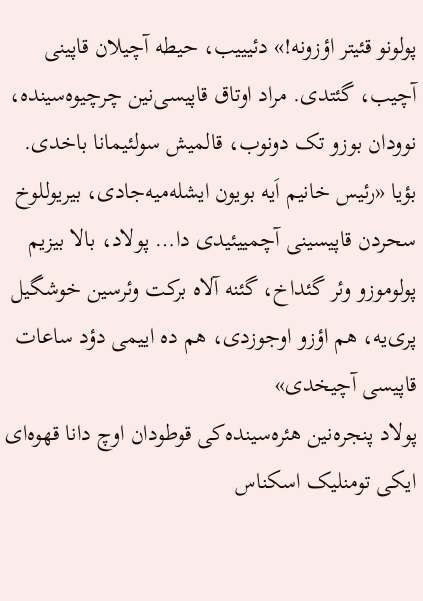پولونو قئیتر اؤزونه!» دئیییب، حیطه آچیلان قاپینی آچیب، گئتدی. مراد اوتاق قاپیسی‌نین چرچیوه‌سینده، نوودان بوزو تک دونوب، قالمیش سولئیمانا باخدی. بؤیا «رئیس خانیم اَیه بویون ایشله‌میه‌جادی، بیریوللوخ سحردن قاپیسینی آچمییئیدی دا… پولاد، بالا بیزیم پولوموزو وئر گئداخ، گئنه آلاه برکت وئرسین خوشگیل پری‌یه، هم اؤزو اوجوزدی، هم ده اییمی دؤد ساعات قاپیسی آچیخدی»
پولاد پنجره‌نین هئره‌سینده‌کی قوطودان اوچ دانا قهوه‌ای ایکی تومنلیک اسکناس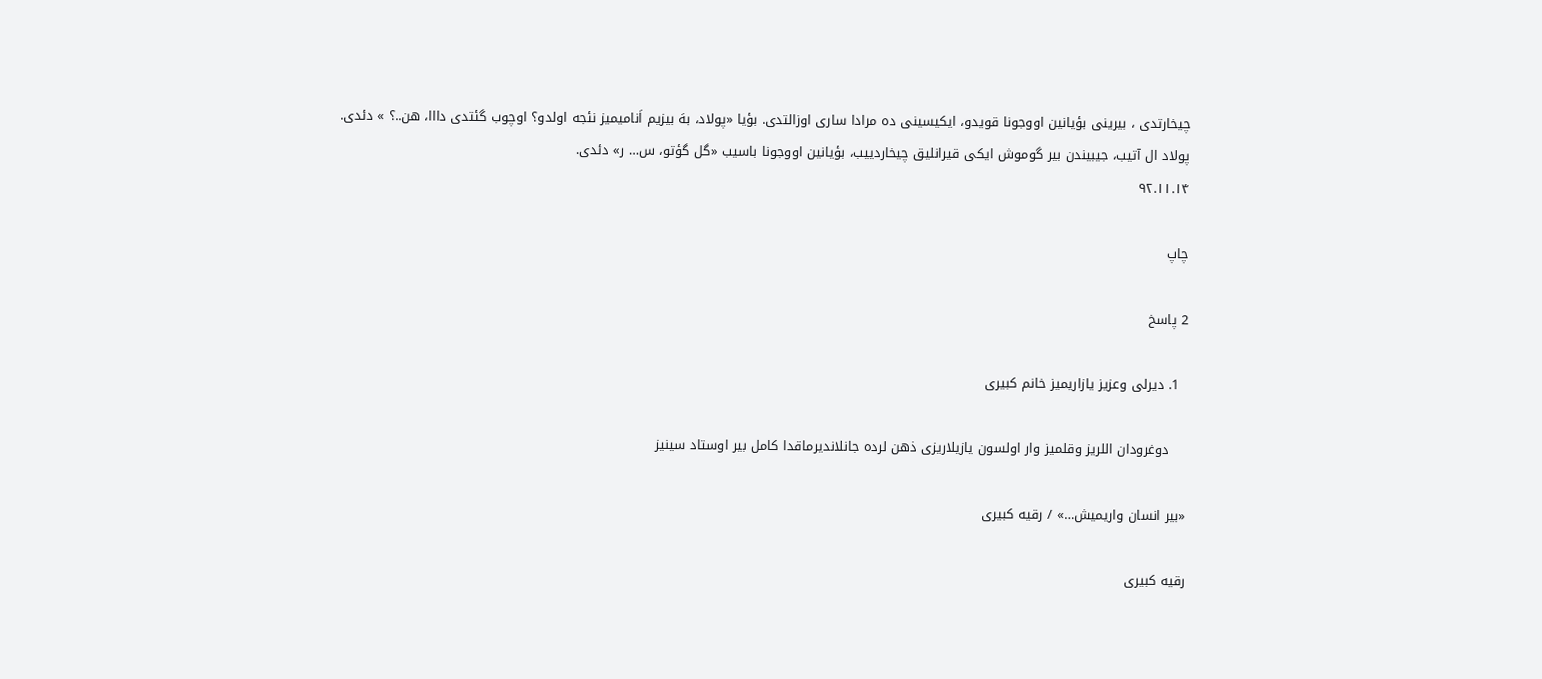چیخارتدی ، بیرینی بؤیانین اووجونا قویدو، ایکیسینی ده مرادا ساری اوزالتدی. بؤیا «پولاد، بهَ بیزیم اَنامیمیز نئجه اولدو؟ اوچوب گئتدی دااا، هن..؟ » دئدی.
پولاد ال آتیب، جیبیندن بیر گوموش ایکی قیرانلیق چیخاردییب، بؤیانین اووجونا باسیب «گل گؤتو، س… ر» دئدی.
۹۲.۱۱.۱۴

چاپ

2 پاسخ

  1. دیرلی وعزیز یازاریمیز خانم کبیری

    دوغرودان اللریز وقلمیز وار اولسون یازیلاریزی ذهن لرده جانلاندیرماقدا کامل بیر اوستاد سینیز

«بیر انسان واریمیش…» / رقیه کبیری

رقیه کبیری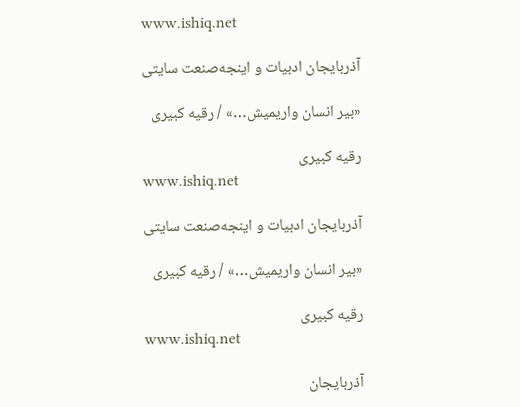www.ishiq.net

آذربایجان ادبیات و اینجه‌صنعت سایتی

«بیر انسان واریمیش…» / رقیه کبیری

رقیه کبیری
www.ishiq.net

آذربایجان ادبیات و اینجه‌صنعت سایتی

«بیر انسان واریمیش…» / رقیه کبیری

رقیه کبیری
www.ishiq.net

آذربایجان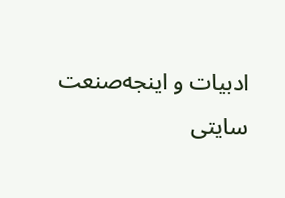ادبیات و اینجه‌صنعت سایتی